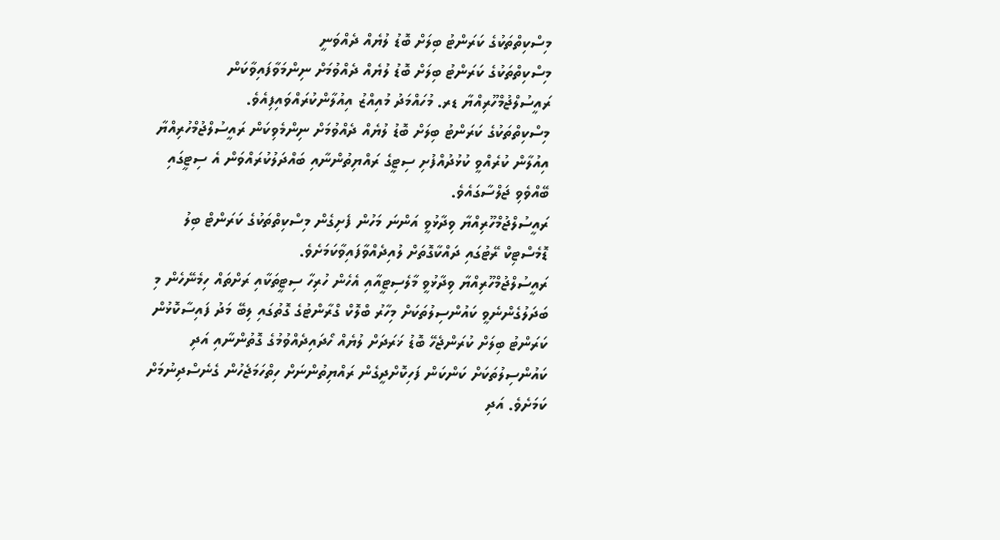މިސްކިތްތަކުގެ ކަރަންޓު ބިލަށް ބޮޑު ލުޔެއް ދެއްވަނީ
މިސްކިތްތަކުގެ ކަރަންޓު ބިލަށް ބޮޑު ލުޔެއް ދެއްވުމަށް ނިންމަވާފައިވާކަން ރައީސުލްޖުމްހޫރިއްޔާ ޑރ. މުހައްމަދު މުއިއްޒު އިއުލާންކުރައްވައިފިއެވެ.
މިސްކިތްތަކުގެ ކަރަންޓު ބިލަށް ބޮޑު ލުޔެއް ދެއްވުމަށް ނިންމެވިކަން ރައީސުލްޖުމްހުރިއްޔާ އިއުލާން ކުރެއްވީ ކުޅުދުއްފުށި ސިޓީގެ ރައްޔިތުންނާއި ބައްދަލުކުރައްވަން އެ ސިޓީގައި ބޭއްވެވި ޖަލްސާގައެވެ.
ރައީސުލްޖުމްހޫރިއްޔާ ވިދާޅުވީ އަންނަ މަހުން ފެށިގެން މިސްކިތްތަކުގެ ކަރަންޓް ބިލު ޑޮމެސްޓިކް ރޭޓުގައި ދައްކާގޮތަށް ލުއިދެއްވާފައިވާކަމަށެވެ.
ރައީސުލްޖުމްހޫރިއްޔާ ވިދާޅުވީ މާލެސިޓީއާއި އެހެން ހުރިހާ ސިޓީތަކާއި ރަށްތައް ހިމެނޭހެން މި ބަދަލުގެންނެވީ ކައުންސިލުތަކަށް މިހާރު ބްލޮކް ގްރާންޓުގެ ގޮތުގައި ލިބޭ މަދު ފައިސާކޮޅުން ކަރަންޓު ބިލަށް ކުރަންޖެހޭ ބޮޑު ޚަރަދަށް ލުޔެއް ހޯދައިދެއްވުމުގެ ގޮތުންނާއި އަދި ކައުންސިލުތަކަށް ކަންކަން ފަހިކޮށްދީގެން ރައްޔިތުންނަށް ހިތްހަމަޖެހުން ގެނެސްދިނުމަށް ކަމަށެވެ. އަދި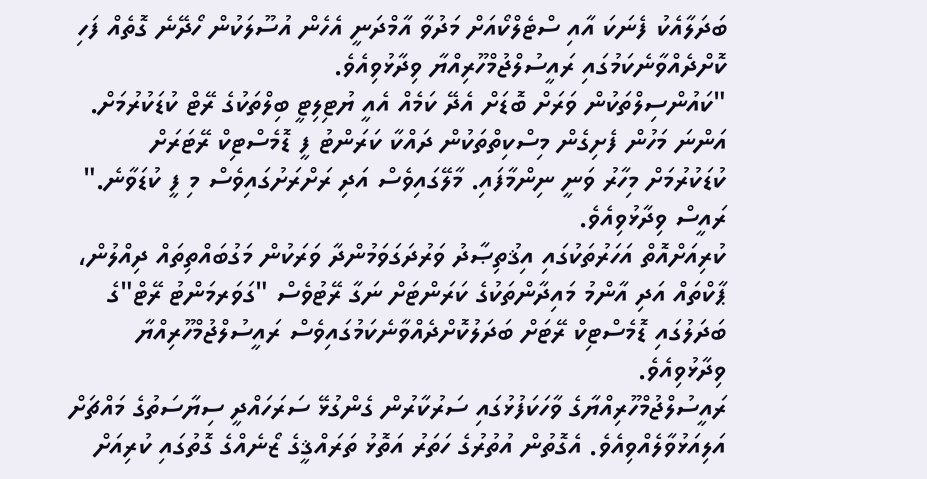ބަދަލާއެކު ފެނަކަ އާއި ސްޓެލްކޯއަށް މަދުވާ އާމްދަނީ އެހެން އުސޫލަކުން ހޯދޭނެ ގޮތެއް ފަހި ކޮށްދެއްވާނެކަމުގައި ރައީސުލްޖުމްހޫރިއްޔާ ވިދާޅުވިއެވެ.
"ކައުންސިލްތަކުން ވަރަށް ބޮޑަށް އެދޭ ކަމެއް އެއީ ޔުޓިލިޓީ ބިލްތަކުގެ ރޭޓް ކުޑަކުރުމަށް. އަންނަ މަހުން ފެށިގެން މިސްކިތްތަކުން ދައްކާ ކަރަންޓު ފީ ޑޮމެސްޓިކް ރޭޓަރަށް ކުޑަކުރުމަށް މިހާރު ވަނީ ނިންމާފައި. މާލޭގައިވެސް އަދި ރަށްރަށުގައިވެސް މި ފީ ކުޑަވާނެ." ރައީސް ވިދާޅުވިއެވެ.
ކުރިއަށްއޮތް އަހަރުތަކުގައި އިޤުތިޞާދު ވަރުދަގަވަމުންދާ ވަރަކުން މަގުބައްތިތައް ދިއްލުން، ޕާކްތައް އަދި އާންމު މައިދާންތަކުގެ ކަރަންޓަށް ނަގާ ރޭޓުވެސް "ގަވަރމަންޓު ރޭޓް"ގެ ބަދަލުގައި ޑޮމެސްޓިކް ރޭޓަށް ބަދަލުކޮށްދެއްވާނެކަމުގައިވެސް ރައީސުލްޖުމްހޫރިއްޔާ ވިދާޅުވިއެވެ.
ރައީސުލްޖުމްހޫރިއްޔާގެ ވާހަކަފުޅުގައި ސަރުކާރުން ގެންގުޅޭ ސަރަހައްދީ ސިޔާސަތުގެ މައްޗަށް އަލިއަޅުވާލެއްވިއެވެ. އެގޮތުން އުތުރުގެ ހަތަރު އަތޮޅު ތަރައްޤީގެ ޒޯނެއްގެ ގޮތުގައި ކުރިއަށް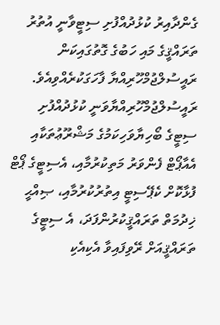ގެންދާއިރު ކުޅުދުއްފުށި ސިޓީވާނީ އުތުރު ތަރައްޤީގެ މައި ހަބުގެ ގޮތުގައިކަން ރައީސުލްޖުމްހޫރިއްޔާ ފާހަގަކުރެއްވިއެވެ. ރައީސުލްޖުމްހޫރިއްޔާވަނީ ކުޅުދުއްފުށި ސިޓީގެ ބޯހިޔާވަހިކަމުގެ މަޝްރޫޢުތަކާއި އެއާޕޯޓް ފެންވަރު މަތިކުރުމާއި، އެސިޓީގެ ޕޯޓް ފުޅާކޮށް ކެޕޭސިޓީ އިތުރުކުރުމާއި، ޞިއްޙީ ޚިދުމަތް ތަރައްޤީކުރުންފަދަ، އެ ސިޓީގެ ތަރައްޤީއަށް ރޭވިފައިވާ އެކިއެކި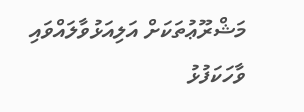މަޝްރޫޢުތަކަށް އަލިއަޅުވާލައްވައި ވާހަކަފުޅު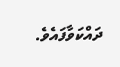ދައްކަވާފައެވެ.